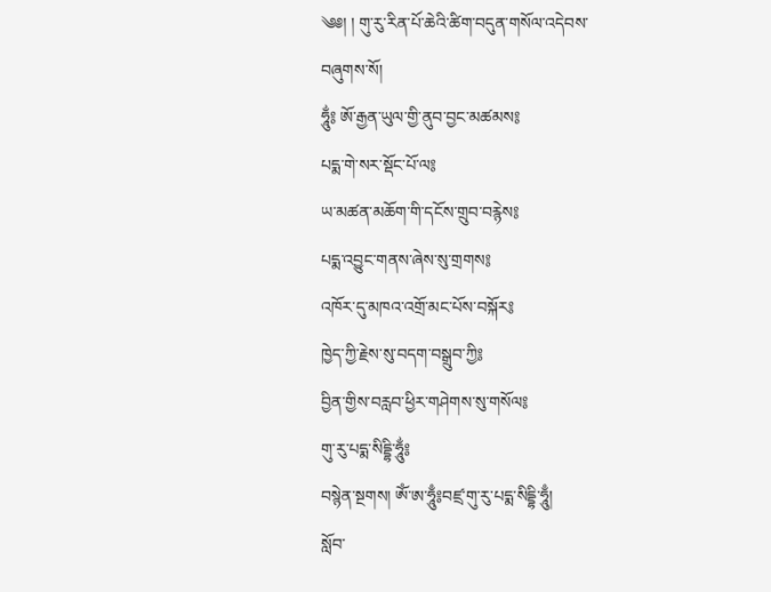༄༅། ། གུ་རུ་རིན་པོ་ཆེའི་ཚིག་བདུན་གསོལ་འདེབས་བཞུགས་སོ།
ཧཱུྂ༔ ཨོ་རྒྱན་ཡུལ་གྱི་ནུབ་བྱང་མཚམས༔
པདྨ་གེ་སར་སྡོང་པོ་ལ༔
ཡ་མཚན་མཆོག་གི་དངོས་གྲུབ་བརྙེས༔
པདྨ་འབྱུང་གནས་ཞེས་སུ་གྲགས༔
འཁོར་དུ་མཁའ་འགྲོ་མང་པོས་བསྐོར༔
ཁྱེད་ཀྱི་རྗེས་སུ་བདག་བསྒྲུབ་ཀྱི༔
བྱིན་གྱིས་བརླབ་ཕྱིར་གཤེགས་སུ་གསོལ༔
གུ་རུ་པདྨ་སིདྡྷི་ཧཱུྂ༔
བསྙེན་སྔགས། ཨོཾ་ཨ་ཧཱུྃ༔བཛྲ་གུ་རུ་པདྨ་སིདྡྷི་ཧཱུྃ།
སློབ་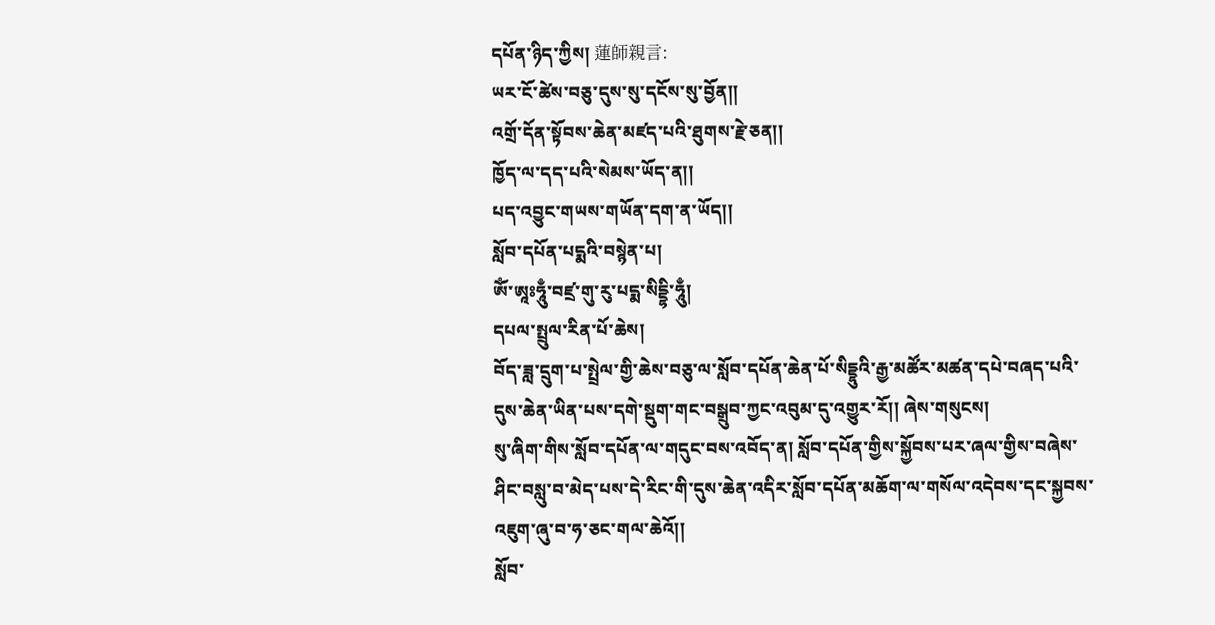དཔོན་ཉིད་ཀྱིས། 蓮師親言:
ཡར་ངོ་ཚེས་བཅུ་དུས་སུ་དངོས་སུ་བྱོན།།
འགྲོ་དོན་སྟོབས་ཆེན་མཛད་པའི་ཐུགས་རྗེ་ཅན།།
ཁྱོད་ལ་དད་པའི་སེམས་ཡོད་ན།།
པད་འབྱུང་གཡས་གཡོན་དག་ན་ཡོད།།
སློབ་དཔོན་པདྨའི་བསྙེན་པ།
ཨོཾ་ཨཱཿཧཱུྃ་བཛྲ་གུ་རུ་པདྨ་སིདྡྷི་ཧཱུྃ།
དཔལ་སྤྲུལ་རིན་པོ་ཆེས།
བོད་ཟླ་དྲུག་པ་སྤྲེལ་གྱི་ཆེས་བཅུ་ལ་སློབ་དཔོན་ཆེན་པོ་སིདྡྷུའི་རྒྱ་མཚོར་མཚན་དཔེ་བཞད་པའི་དུས་ཆེན་ཡིན་པས་དགེ་སྡུག་གང་བསྒྲུབ་ཀྱང་འབུམ་དུ་འགྱུར་རོ།། ཞེས་གསུངས།
སུ་ཞིག་གིས་སློབ་དཔོན་ལ་གདུང་བས་འབོད་ན། སློབ་དཔོན་གྱིས་སྐྱོབས་པར་ཞལ་གྱིས་བཞེས་ཤིང་བསླུ་བ་མེད་པས་དེ་རིང་གི་དུས་ཆེན་འདིར་སློབ་དཔོན་མཆོག་ལ་གསོལ་འདེབས་དང་སྐྱབས་འཇུག་ཞུ་བ་ཧ་ཅང་གལ་ཆེའོ།།
སློབ་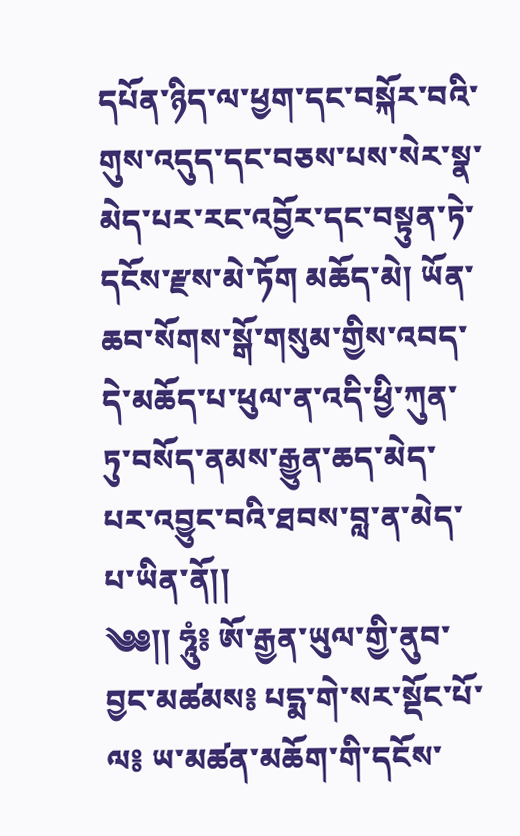དཔོན་ཉིད་ལ་ཕྱག་དང་བསྐོར་བའི་གུས་འདུད་དང་བཅས་པས་སེར་སྣ་མེད་པར་རང་འབྱོར་དང་བསྟུན་ཏེ་དངོས་རྫས་མེ་ཏོག མཆོད་མེ། ཡོན་ཆབ་སོགས་སྒོ་གསུམ་གྱིས་འབད་དེ་མཆོད་པ་ཕུལ་ན་འདི་ཕྱི་ཀུན་ཏུ་བསོད་ནམས་རྒྱུན་ཆད་མེད་པར་འབྱུང་བའི་ཐབས་བླ་ན་མེད་པ་ཡིན་ནོ།།
༄༅།། ཧཱུཾ༔ ཨོ་རྒྱན་ཡུལ་གྱི་ནུབ་བྱང་མཚམས༔ པདྨ་གེ་སར་སྡོང་པོ་ལ༔ ཡ་མཚན་མཆོག་གི་དངོས་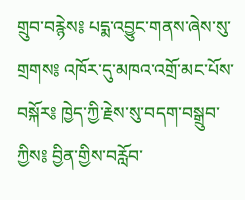གྲུབ་བརྙེས༔ པདྨ་འབྱུང་གནས་ཞེས་སུ་གྲགས༔ འཁོར་དུ་མཁའ་འགྲོ་མང་པོས་བསྐོར༔ ཁྱེད་ཀྱི་རྗེས་སུ་བདག་བསྒྲུབ་ཀྱིས༔ བྱིན་གྱིས་བརློབ་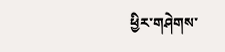ཕྱིར་གཤེགས་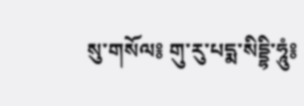སུ་གསོལ༔ གུ་རུ་པདྨ་སིདྡྷི་ཧཱུཾ༔